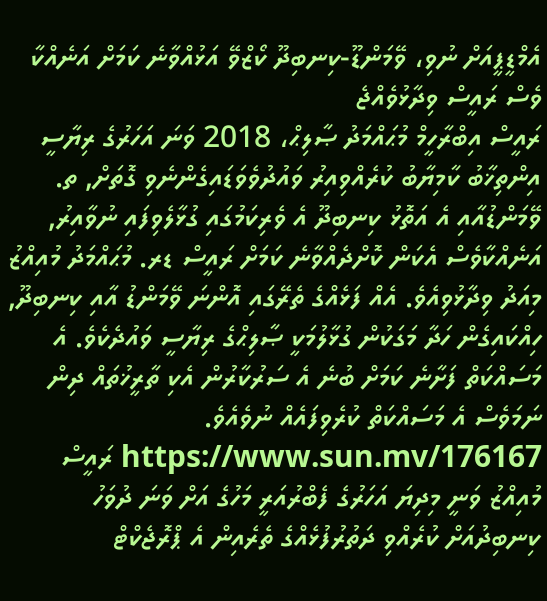އެމްޑީޕީއަށް ނުވި، ވޭމަންޑޫ-ކިނބިދޫ ކޯޒްވޭ އަޅުއްވާނެ ކަމަށް އަނެއްކާ ވެސް ރައީސް ވިދާޅުވެއްޖެ
ރައީސް އިބްރާހީމް މުޙައްމަދު ޞާލިޙް، 2018 ވަނަ އަހަރުގެ ރިޔާސީ އިންތިޚާބު ކާމިޔާބު ކުރެއްވިއިރު ވައުދުވެވަޑައިގެންނެވި ގޮތަށް, ތ. ވޭމަންޑުއާއި އެ އަތޮޅު ކިނބިދޫ އެ ވެރިކަމުގައި ގުޅާލެވިފައި ނުވާއިރު, އަނެއްކާވެސް އެކަން ކޮށްދެއްވާނެ ކަމަށް ރައީސް ޑރ. މުޙައްމަދު މުއިއްޒު މިއަދު ވިދާޅުވިއެވެ. އެއް ފަޅެއްގެ ތެރޭގައި އޮންނަ ވޭމަންޑު އާއި ކިނބިދޫ, ހިއްކައިގެން ހަދާ މަގަކުން ގުޅާލުމަކީ ޞާލިޙްގެ ރިޔާސީ ވައުދެކެވެ. އެ މަސައްކަތް ފަށާނެ ކަމަށް ބުނެ އެ ސަރުކާރުން އެކި ތާރީޚުތައް ދިން ނަމަވެސް އެ މަސައްކަތް ކުރެވިފައެއް ނުވެއެވެ. https://www.sun.mv/176167 ރައީސް މުއިއްޒު ވަނީ މިދިޔަ އަހަރުގެ ފެބްރުއަރީ މަހުގެ އަށް ވަނަ ދުވަހު ކިނބިދުއަށް ކުރެއްވި ދަތުރުފުޅެއްގެ ތެރެއިން އެ ޕްރޮޖެކްޓް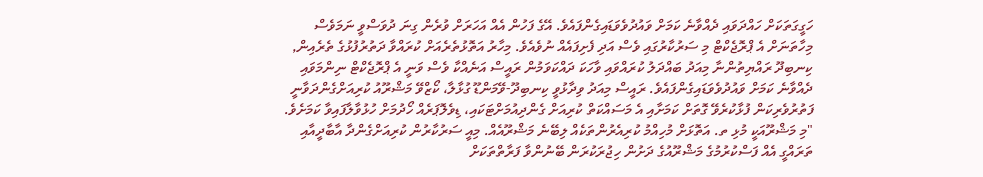ހަގީގަތަކަށް ހައްދަވައި ދެއްވާނެ ކަމަށް ވައުދުވެވަޑައިގެންފައެވެ. އޭގެ ފަހުން އެއް އަހަރަށް ވުރެން ގިނަ ދުވަސްވީ ނަމަވެސް މިހާތަނަށް އެ ޕްރޮޖެކްޓް މި ސަރުކާރުގައި ވެސް އަދި ފެށިފައެއް ނުވެއެވެ. މިހާރު އަތޮޅުތެރެއަށް ކުރައްވާ ދަތުރުފުޅުގެ ތެރެއިން, ކިނބިދޫ ރައްޔިތުންނާ މިއަދު ބައްދަލު ކުރައްވައި ވާހަކަ ދައްކަވަމުން ރައީސް އަނެއްކާ ވެސް ވަނީ އެ ޕްރޮޖެކްޓް ނިންމަވައި ދެއްވާނެ ކަމަށް ވައުދުވެވަޑައިގެންފައެވެ. ރައީސް މިއަދު ވިދާޅުވީ ކިނބިދޫ-ވޭމަންޑޫ ގުޅާލާ، ކޯޒްވޭ މަޝްރޫއު ކުރިއަށްގެންދަވާނީ ފަތުރުވެރިކަން ފުޅާކުރެވޭ ގޮތަށް ކަމަށާއި އެ މަސައްކަތް ކުރިއަށް ގެންދިއުމަށްޓަކައި، ޑިވެލޮޕަރެއް ހޯދުމަށް ހުޅުވާލާފައިވާ ކަމަށެވެ. "މި މަޝްރޫއަކީ މުޅި ތ. އަތޮޅަށް މުހިއްމު ކުރިއެރުންތަކެއް ލިބޭނެ މަޝްރޫއެއް. މިއީ ސަރުކާރުން ކުރިއަށްގެންދާ އާބާދީއާއި ތަރައްގީ އެއް ފަސްކުރުމުގެ މަޝްރޫއުގެ ދަށުން ހިޖުރަކުރަން ބޭނުންވާ ފަރާތްތަކަށް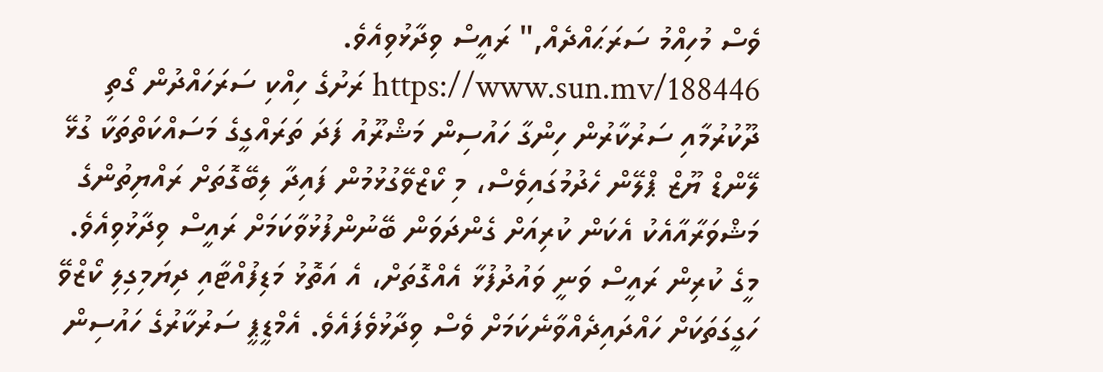ވެސް މުހިއްމު ސަރަޙައްދެއް," ރައީސް ވިދާޅުވިއެވެ. https://www.sun.mv/188446 ރަށުގެ ހިއްކި ސަރަހައްދުން ގޯތި ދޫކުރުމާއި ސަރުކާރުން ހިންގާ ހައުސިން މަޝްރޫއު ފަދަ ތަރައްގީގެ މަސައްކަތްތަކާ ގުޅޭ ލޭންޑް ޔޫޒް ޕްލޭން ހެދުމުގައިވެސް، މި ކޯޒްވޭގުޅުމުން ފައިދާ ލިބޭގޮތަށް ރައްޔިތުންގެ މަޝްވަރާއާއެކު އެކަން ކުރިއަށް ގެންދަވަން ބޭނުންފުޅުވާކަމަށް ރައީސް ވިދާޅުވިއެވެ. މީގެ ކުރިން ރައީސް ވަނީ ވައުދުފުޅާ އެއްގޮތަށް، އެ އަތޮޅު މަޑިފުއްޓާއި ދިޔަމިގިލި ކޯޒްވޭ ހަގީގަތަކަށް ހައްދައިދެއްވާނެކަމަށް ވެސް ވިދާޅުވެފައެވެ. އެމްޑީޕީ ސަރުކާރުގެ ހައުސިން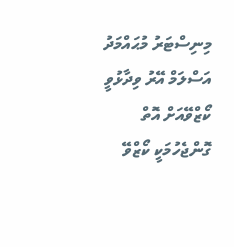މިނިސްޓަރު މުޙައްމަދު އަސްލަމް އޭރު ވިދާޅުވީ ކޯޒްވޭއަށް އޮތް ގޮންޖެހުމަކީ ކޯޒްވޭ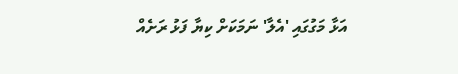އަޅާ މަގުގައި 'އެލާ' ނަމަކަށް ކިޔާ ފަޅު ރަށެއް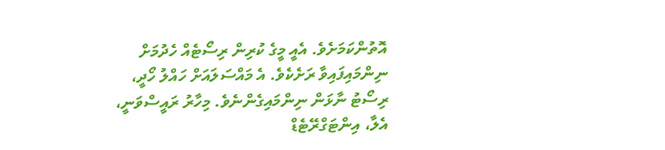އޮތުންކަމަށެވެ. އެއީ މީގެ ކުރިން ރިސޯޓެއް ހެދުމަށް ނިންމައިފައިވާ ރަށެކެވެ. އެ މައްސަލައަށް ހައްލު ހޯދީ، ރިސޯޓު ނާޅަން ނިންމައިގެންނެވެ. މިހާރު ރައީސްވަނީ، އެލާ، އިންޓަގްރޭޓެޑް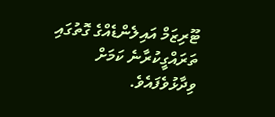ޓޫރިޒަމް އައިލެންޑެއްގެ ގޮތުގައި ތަރައްގީކުރާނެ ކަމަށް ވިދާޅުވެފައެވެ.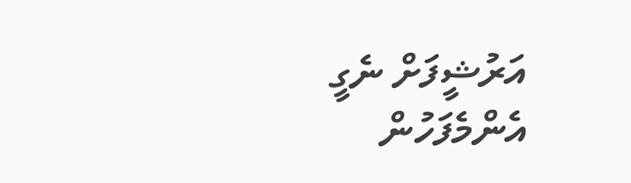އަރުޝީފަށް ނެގީ
އެންމެފަހުން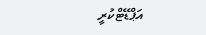އަޕްޑޭޓްކުރީ